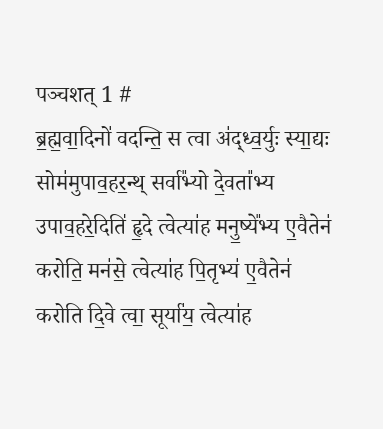पञ्चशत् 1 #
ब्र॒ह्म॒वा॒दिनो॑ वदन्ति॒ स त्वा अ॑द्ध्व॒र्युः स्या॒द्यः सोम॑मुपाव॒हर॒न्थ् सर्वा᳚भ्यो दे॒वता᳚भ्य उपाव॒हरे॒दिति॑ हृ॒दे त्वेत्या॑ह मनु॒ष्ये᳚भ्य ए॒वैतेन॑ करोति॒ मन॑से॒ त्वेत्या॑ह पि॒तृभ्य॑ ए॒वैतेन॑ करोति दि॒वे त्वा॒ सूर्या॑य॒ त्वेत्या॑ह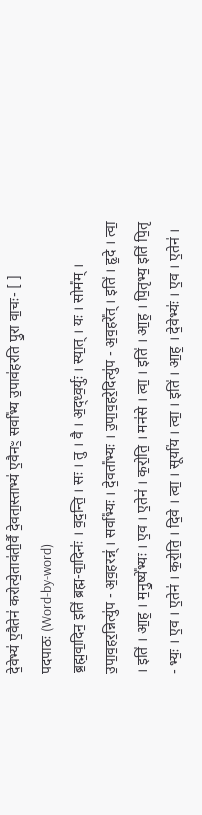दे॒वेभ्य॑ ए॒वैतेन॑ करोत्ये॒ताव॑ती॒र्वै दे॒वता॒स्ताभ्य॑ ए॒वैनꣳ॒ सर्वा᳚भ्य उ॒पाव॑हरति पु॒रा वा॒चः- [ ]
पदपाठः (Word-by-word)
ब्र॒ह्म॒वा॒दिन॒ इति॑ ब्रह्म-वा॒दिनः॑ । व॒द॒न्ति॒ । सः । तु । वै । अ॒द्ध्व॒र्युः । स्या॒त् । यः । सोम᳚म् । उ॒पा॒व॒हर॒न्नित्यु॑प - अ॒व॒हरन्न्॑ । सर्वा᳚भ्यः । दे॒वता᳚भ्यः । उ॒पा॒व॒हरे॒दित्यु॑प - अ॒व॒हरे᳚त् । इति॑ । हृ॒दे । त्वा॒ । इति॑ । आ॒ह॒ । म॒नु॒ष्ये᳚भ्यः । ए॒व । ए॒तेन॑ । क॒रो॒ति॒ । मन॑से । त्वा॒ । इति॑ । आ॒ह॒ । पि॒तृभ्य॒ इति॑ पि॒तृ - भ्यः॒ । ए॒व । ए॒तेन॑ । क॒रो॒ति॒ । दि॒वे । त्वा॒ । सूर्या॑य । त्वा॒ । इति॑ । आ॒ह॒ । दे॒वेभ्यः॑ । ए॒व । ए॒तेन॑ ।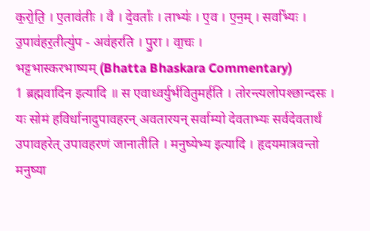क॒रो॒ति॒ । ए॒ताव॑तीः । वै । दे॒वताः᳚ । ताभ्यः॑ । ए॒व । ए॒न॒म् । सर्वा᳚भ्यः । उ॒पाव॑हर॒तीत्यु॑प - अव॑हरति । पु॒रा । वा॒चः ।
भट्टभास्करभाष्यम् (Bhatta Bhaskara Commentary)
1 ब्रह्मवादिन इत्यादि ॥ स एवाध्वर्युर्भवितुमर्हति । तोरन्त्यलोपश्छान्दसः । यः सोमं हविर्धानादुपावहरन् अवतारयन् सर्वाम्यो देवताभ्यः सर्वदेवतार्थं उपावहरेत् उपावहरणं जानातीति । मनुष्येभ्य इत्यादि । हृदयमात्रवन्तो मनुष्या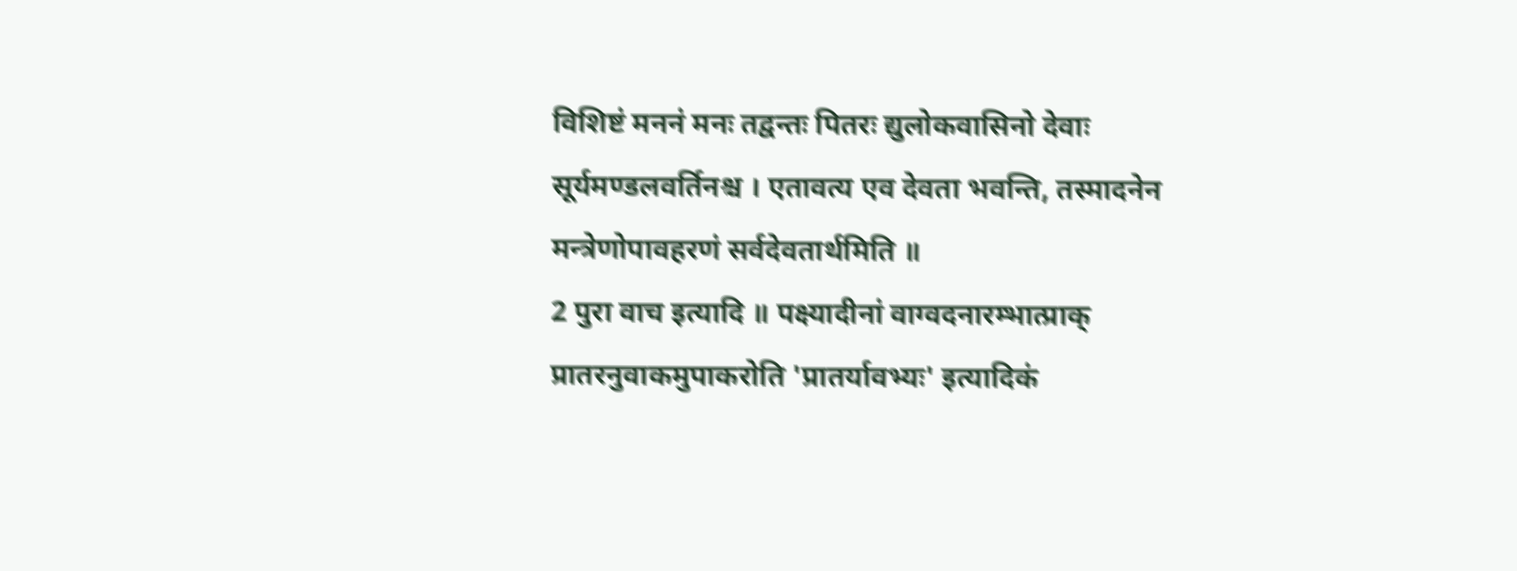विशिष्टं मननं मनः तद्वन्तः पितरः द्युलोकवासिनो देवाः सूर्यमण्डलवर्तिनश्च । एतावत्य एव देवता भवन्ति, तस्मादनेन मन्त्रेणोपावहरणं सर्वदेवतार्थमिति ॥
2 पुरा वाच इत्यादि ॥ पक्ष्यादीनां वाग्वदनारम्भात्प्राक् प्रातरनुवाकमुपाकरोति 'प्रातर्यावभ्यः' इत्यादिकं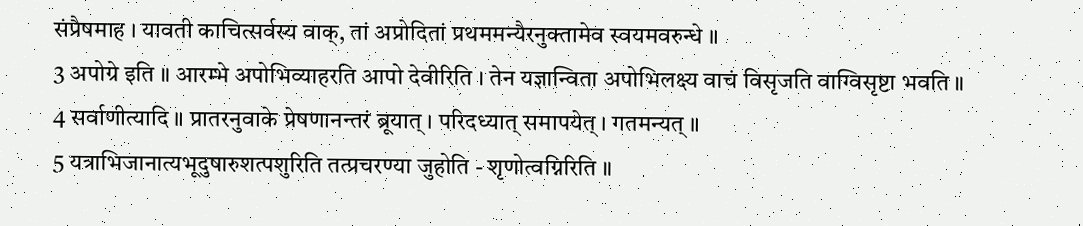संप्रैषमाह । यावती काचित्सर्वस्य वाक्, तां अप्रोदितां प्रथममन्यैरनुक्तामेव स्वयमवरुन्धे ॥
3 अपोग्रे इति ॥ आरम्भे अपोभिव्याहरति आपो देवीरिति । तेन यज्ञान्विता अपोभिलक्ष्य वाचं विसृजति वाग्विसृष्टा भवति ॥
4 सर्वाणीत्यादि ॥ प्रातरनुवाके प्रेषणानन्तरं ब्रूयात् । परिदध्यात् समापयेत् । गतमन्यत् ॥
5 यत्राभिजानात्यभूदुषारुशत्पशुरिति तत्प्रचरण्या जुहोति - शृणोत्वग्निरिति ॥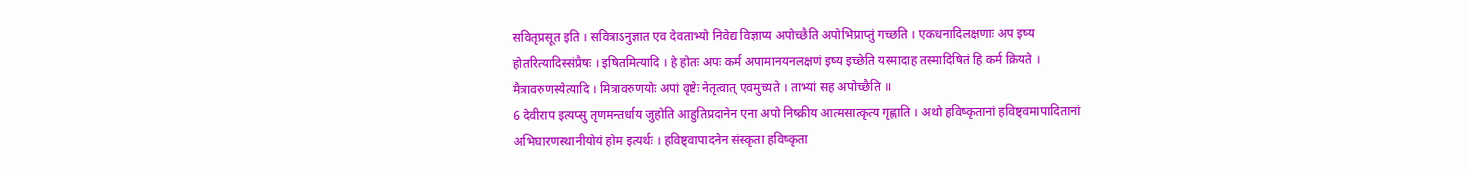सवितृप्रसूत इति । सवित्राऽनुज्ञात एव देवताभ्यो निवेद्य विज्ञाप्य अपोच्छैति अपोभिप्राप्तुं गच्छति । एकधनादिलक्षणाः अप इष्य होतरित्यादिस्संप्रैषः । इषितमित्यादि । हे होतः अपः कर्म अपामानयनलक्षणं इष्य इच्छेति यस्मादाह तस्मादिषितं हि कर्म क्रियते । मैत्रावरुणस्येत्यादि । मित्रावरुणयोः अपां वृष्टेः नेतृत्वात् एवमुच्यते । ताभ्यां सह अपोच्छैति ॥
6 देवीराप इत्यप्सु तृणमन्तर्धाय जुहोति आहुतिप्रदानेन एना अपो निष्क्रीय आत्मसात्कृत्य गृह्णाति । अथो हविष्कृतानां हविष्ट्वमापादितानां अभिघारणस्थानीयोयं होम इत्यर्थः । हविष्ट्वापादनेन संस्कृता हविष्कृता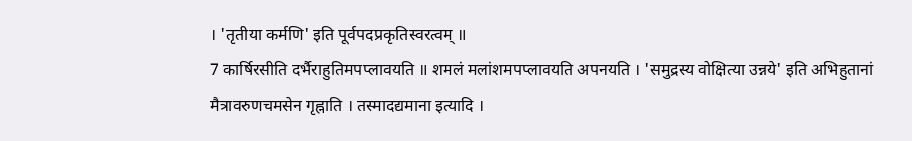। 'तृतीया कर्मणि' इति पूर्वपदप्रकृतिस्वरत्वम् ॥
7 कार्षिरसीति दर्भैराहुतिमपप्लावयति ॥ शमलं मलांशमपप्लावयति अपनयति । 'समुद्रस्य वोक्षित्या उन्नये' इति अभिहुतानां मैत्रावरुणचमसेन गृह्नाति । तस्मादद्यमाना इत्यादि ।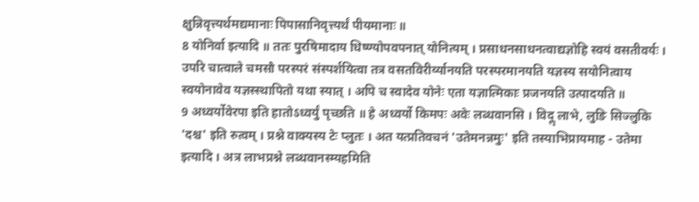क्षुन्निवृत्त्यर्थमद्यमानाः पिपासानिवृत्त्यर्थं पीयमानाः ॥
8 योनिर्वा इत्यादि ॥ ततः पुरषिमादाय धिष्ण्योपवपनात् योनित्यम् । प्रसाधनसाधनत्वाद्यज्ञोहि स्वयं वसतीवर्यः । उपरि चात्वाले चमसौ परस्परं संस्पर्शयित्वा तत्र वसतविरीर्व्यानयति परस्परमानयति यज्ञस्य सयोनित्वाय स्वयोनावेव यज्ञस्स्थापितो यथा स्यात् । अपि च स्वादेव योनेः एता यज्ञात्मिकाः प्रजनयति उत्पादयति ॥
9 अध्वर्योवेरपा इति हातोऽध्वर्युं पृच्छति ॥ हे अध्वर्यो किमपः अवेः लब्धवानसि । विदॢ लाभे, लुङि सिज्लुकि 'दश्च' इति रुत्वम् । प्रश्ने वाक्यस्य टेः प्लुतः । अत यत्प्रतिवचनं 'उतेमनन्नमुः' इति तस्याभिप्रायमाह - उतेमा इत्यादि । अत्र लाभप्रश्ने लब्धवानस्म्यहमिति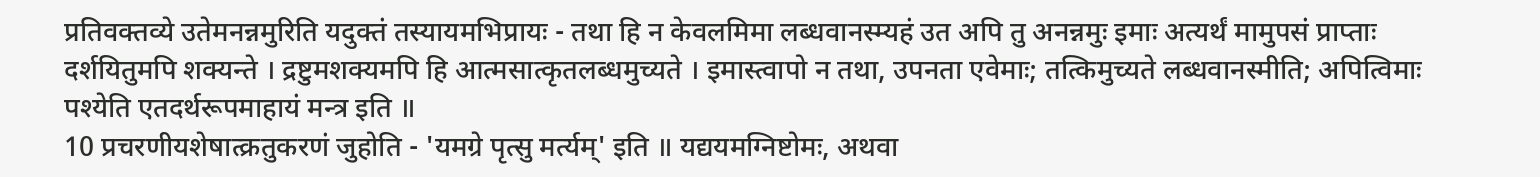प्रतिवक्तव्ये उतेमनन्नमुरिति यदुक्तं तस्यायमभिप्रायः - तथा हि न केवलमिमा लब्धवानस्म्यहं उत अपि तु अनन्नमुः इमाः अत्यर्थं मामुपसं प्राप्ताः दर्शयितुमपि शक्यन्ते । द्रष्टुमशक्यमपि हि आत्मसात्कृतलब्धमुच्यते । इमास्त्वापो न तथा, उपनता एवेमाः; तत्किमुच्यते लब्धवानस्मीति; अपित्विमाः पश्येति एतदर्थरूपमाहायं मन्त्र इति ॥
10 प्रचरणीयशेषात्क्रतुकरणं जुहोति - 'यमग्रे पृत्सु मर्त्यम्' इति ॥ यद्ययमग्निष्टोमः, अथवा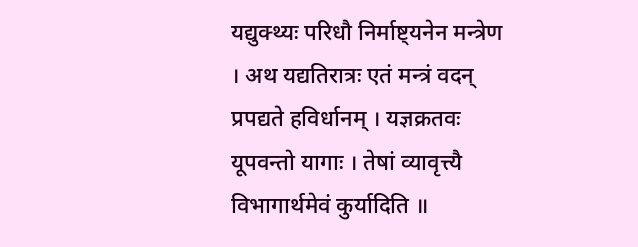यद्युक्थ्यः परिधौ निर्माष्ट्यनेन मन्त्रेण । अथ यद्यतिरात्रः एतं मन्त्रं वदन् प्रपद्यते हविर्धानम् । यज्ञक्रतवः यूपवन्तो यागाः । तेषां व्यावृत्त्यै विभागार्थमेवं कुर्यादिति ॥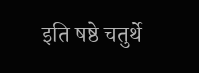इति षष्ठे चतुर्थे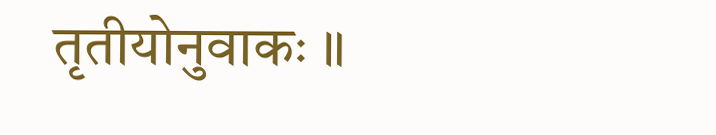तृतीयोनुवाकः ॥